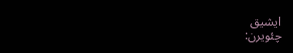ایشیق
چئویرن: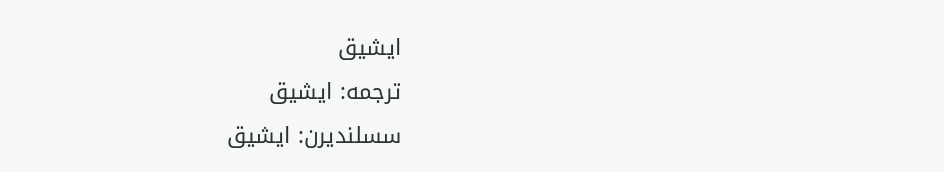ایشیق
ترجمه: ایشیق
سسلندیرن: ایشیق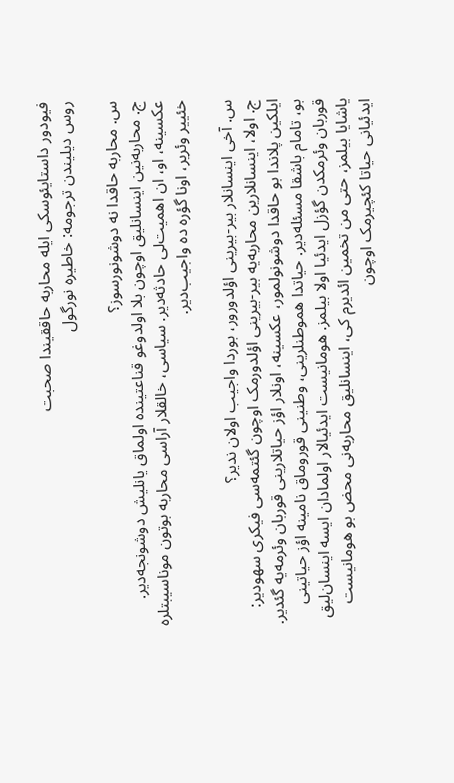فیودور داستایئوسکی ایله محاربه حاققیندا صحبت
روس دیلیندن ترجومه: خاطیره نورگول

س. محاربه حاقدا نه دوشونورسوز؟
ج. محاربه‌نین اینسانلیق اوچون بلا اولدوغو قناعتینده اولماق یانلیش دوشونجه‌دیر. عکسینه، او، ان اهمیت‌لی حادثه‌دیر. سیاسی، خالقلار آراسی محاربه بوتون موناسیبتلره خئییر وئریر، اونا گؤره ده واجیب‌دیر.

س. آخی اینسانلار بیر-بیرینی اؤلدورور، بوردا واجیب اولان ندیر؟
ج. اولا، اینسانلارین محاربه‌یه بیر-بیرینی اؤلدورمک اوچون گئتمه‌سی فیکری سهودیر: ایلکین پلاندا بو حاقدا دوشونولمور، عکسینه، اونلار اؤز حیاتلارینی قوربان وئرمه‌یه گئدیر. بو، تامام باشقا مسئله‌دیر. حیاتدا هموطنلرینی، وطنینی قوروماق نامینه اؤز حیاتینی قوربان وئرمکدن گؤزل ایدئیا اولا بیلمز. هومانیست ایدئیالار اولمادان ایسه اینسان‌لیق یاشایا بیلمز، حتی من تخمین ائدیر‌م کی، اینسانلیق محاربه‌نی محض بو هومانیست ایدئیانی حیاتا کئچیرمک اوچون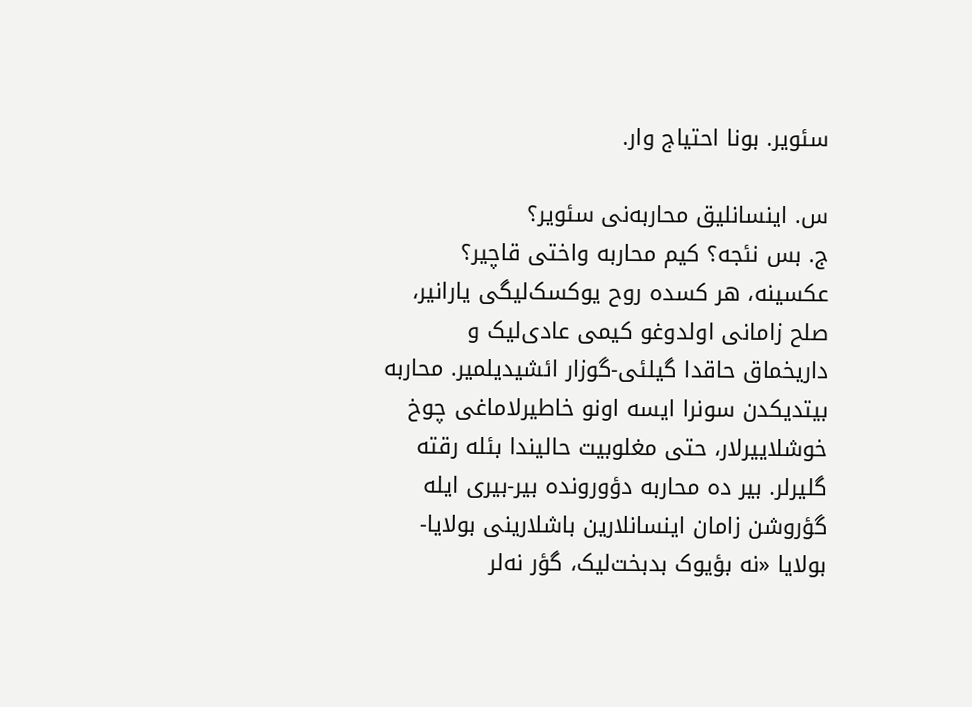سئویر. بونا احتیاج وار.

س. اینسانلیق محاربه‌نی سئویر؟
ج. بس نئجه؟ کیم محاربه واختی قاچیر؟ عکسینه، هر کسده روح یوکسک‌لیگی یارانیر، صلح زامانی اولدوغو کیمی عادی‌لیک و داریخماق حاقدا گیلئی-گوزار ائشیدیلمیر. محاربه بیتدیکدن سونرا ایسه اونو خاطیرلاماغی چوخ خوشلاییرلار، حتی مغلوبیت حالیندا بئله رقته گلیرلر. بیر ده محاربه دؤورونده بیر-بیری ایله گؤروشن زامان اینسانلارین باشلارینی بولایا-بولایا «نه بؤیوک بدبخت‌لیک، گؤر نه‌لر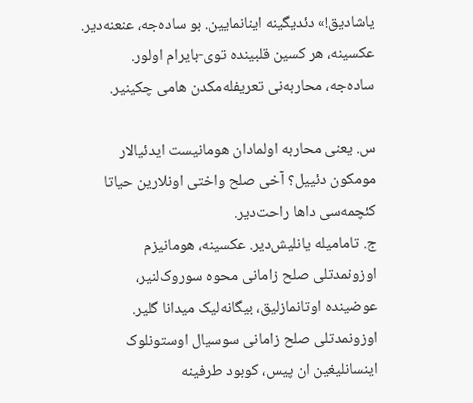یاشادیق!» دئدیگینه اینانمایین. بو ساده‌جه، عنعنه‌دیر. عکسینه، هر کسین قلبینده توی-بایرام اولور. ساده‌جه، محاربه‌نی تعریفله‌مکدن هامی چکینیر.

س. یعنی محاربه اولمادان هومانیست ایدئیالار مومکون دئییل؟ آخی صلح واختی اونلارین حیاتا کئچمه‌سی داها راحت‌دیر.
ج. تامامیله یانلیش‌دیر. عکسینه، هومانیزم اوزونمدتلی صلح زامانی محوه سوروک‌لنیر، عوضینده اوتانمازلیق، بیگانه‌لیک میدانا گلیر. اوزونمدتلی صلح زامانی سوسیال اوستونلوک اینسانلیغین ان پیس، کوبود طرفینه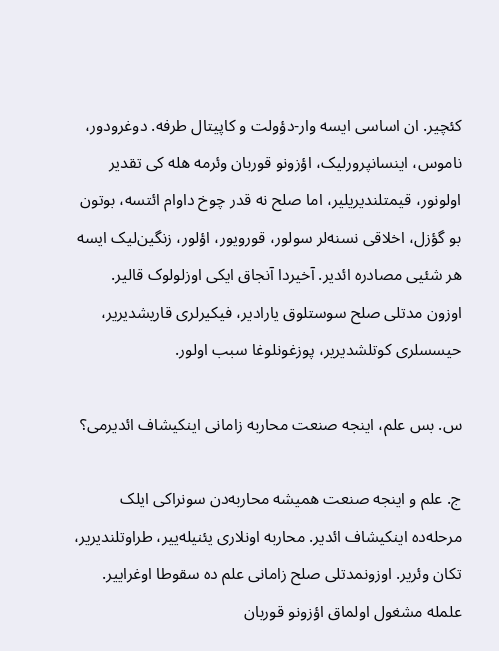کئچیر. ان اساسی ایسه وار-دؤولت و کاپیتال طرفه. دوغرودور، ناموس، اینسانپرورلیک، اؤزونو قوربان وئرمه هله کی تقدیر اولونور، قیمتلندیریلیر، اما صلح نه قدر چوخ داوام ائتسه، بوتون بو گؤزل، اخلاقی نسنه‌لر سولور، قورویور، اؤلور، زنگین‌لیک ایسه هر شئیی مصادره ائدیر. آخیردا آنجاق ایکی اوزلولوک قالیر. اوزون مدتلی صلح سوستلوق یارادیر، فیکیرلری قاریشدیریر، حیسسلری کوتلشدیریر، پوزغونلوغا سبب اولور.

س. بس علم، اینجه صنعت محاربه زامانی اینکیشاف ائدیرمی؟

ج. علم و اینجه صنعت همیشه محاربه‌دن سونراکی ایلک مرحله‌ده اینکیشاف ائدیر. محاربه اونلاری یئنیله‌ییر، طراوتلندیریر، تکان وئریر. اوزونمدتلی صلح زامانی علم ده سقوطا اوغراییر. علمله مشغول اولماق اؤزونو قوربان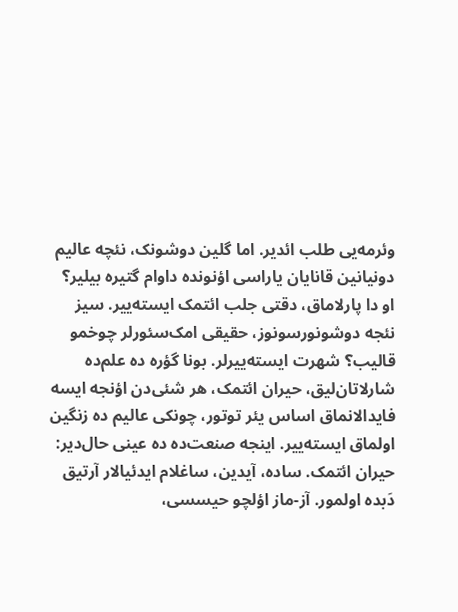وئرمه‌یی طلب ائدیر. اما گلین دوشونک، نئچه عالیم دونیانین قانایان یاراسی اؤنونده داوام گتیره بیلیر؟ او دا پارلاماق، دقتی جلب ائتمک ایسته‌ییر. سیز نئجه دوشونورسونوز، حقیقی امک‌سئورلر چوخمو قالیب؟ شهرت ایسته‌ییرلر. بونا گؤره ده علم‌ده شارلاتان‌لیق، حیران ائتمک، هر شئی‌دن اؤنجه ایسه فایدالانماق اساس یئر توتور، چونکی عالیم ده زنگین اولماق ایسته‌ییر. اینجه صنعت‌ده ده عینی حال‌دیر: حیران ائتمک. ساده، آیدین، ساغلام ایدئیالار آرتیق دَبده اولمور. آز-ماز اؤلچو حیسسی،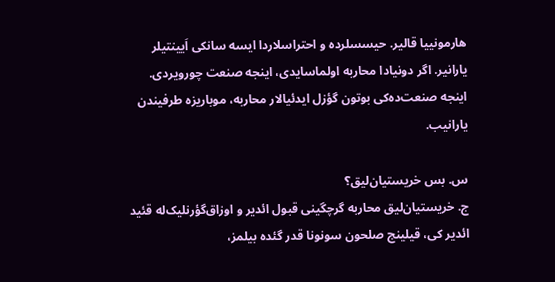هارمونییا قالیر. حیسسلرده و احتراسلاردا ایسه سانکی اَیینتیلر یارانیر. اگر دونیادا محاربه اولماسایدی، اینجه صنعت چورویردی. اینجه صنعت‌ده‌کی بوتون گؤزل ایدئیالار محاربه، موباریزه طرفیندن یارانیب.

س. بس خریستیان‌لیق؟
ج. خریستیان‌لیق محاربه گرچگینی قبول ائدیر و اوزاق‌گؤر‌نلیک‌له قئید ائدیر کی، قیلینج صلحون سونونا قدر گئده بیلمز،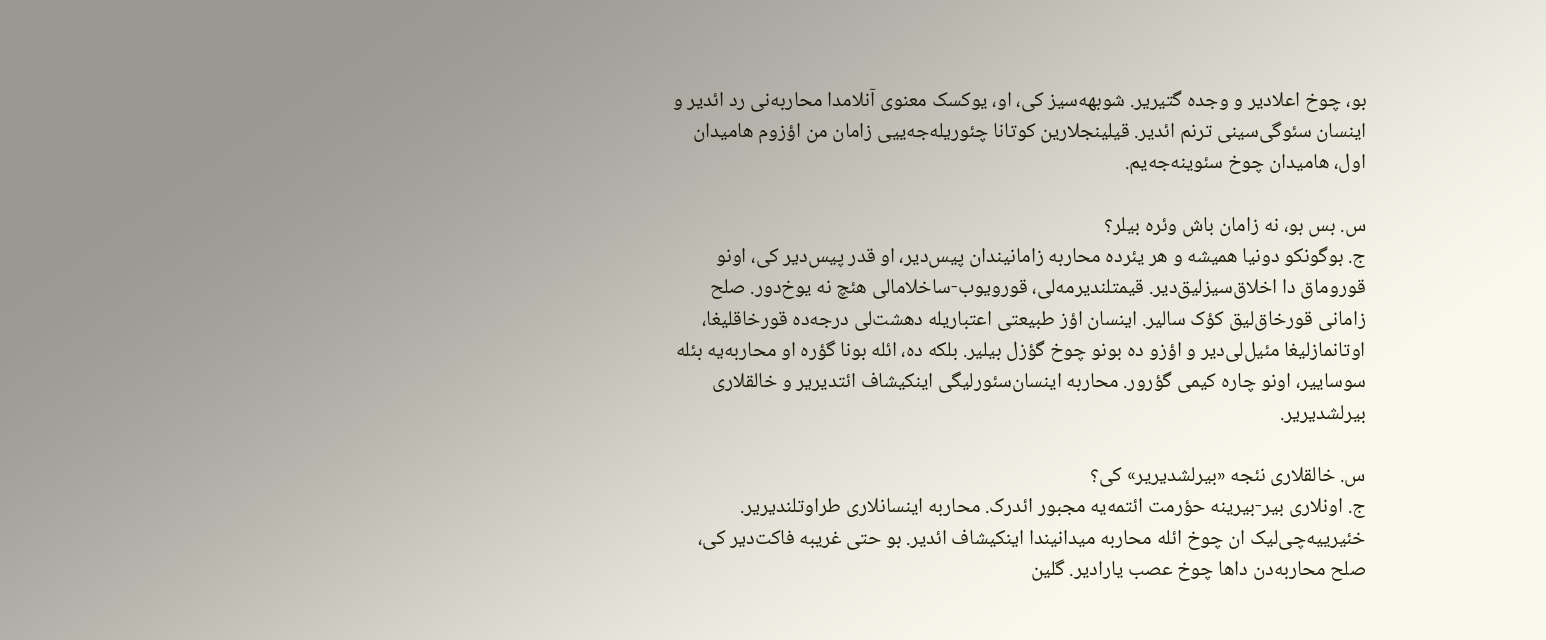بو، چوخ اعلادیر و وجده گتیریر. شوبهه‌سیز کی، او، یوکسک معنوی آنلامدا محاربه‌نی رد ائدیر و اینسان سئوگی‌سینی تر‌نم ائدیر. قیلینجلارین کوتانا چئوریله‌جه‌ییی زامان من اؤزوم هامیدان اول، هامیدان چوخ سئوینه‌جه‌یم.

س. بس بو، نه زامان باش وئره بیلر؟
ج. بوگونکو دونیا همیشه و هر یئرده محاربه زامانیندان پیس‌دیر، او قدر پیس‌دیر کی، اونو قوروماق دا اخلاق‌سیزلیق‌دیر. قیمتلندیرمه‌لی، قورویوب-ساخلامالی هئچ نه یوخ‌دور. صلح زامانی قورخاق‌لیق کؤک سالیر. اینسان اؤز طبیعتی اعتباریله دهشت‌لی درجه‌ده قورخاقلیغا، اوتانمازلیغا مئیل‌لی‌دیر و اؤزو ده بونو چوخ گؤزل بیلیر. بلکه ده، ائله بونا گؤره او محاربه‌یه بئله سوساییر، اونو چاره کیمی گؤرور. محاربه اینسان‌سئورلیگی اینکیشاف ائتدیریر و خالقلاری بیرلشدیریر.

س. خالقلاری نئجه «بیرلشدیریر» کی؟
ج. اونلاری بیر-بیرینه حؤرمت ائتمه‌یه مجبور ائد‌رک. محاربه اینسانلاری طراوتلندیریر. خئیرییه‌چی‌لیک ان چوخ ائله محاربه میدانیندا اینکیشاف ائدیر. بو حتی غریبه فاکت‌دیر کی، صلح محاربه‌دن داها چوخ عصب یارادیر. گلین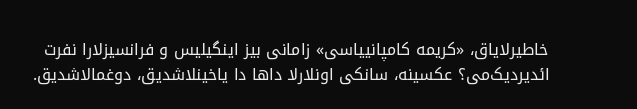خاطیرلایاق، «کریمه کامپانییاسی» زامانی بیز اینگیلیس و فرانسیزلارا نفرت ائدیردیک‌می؟ عکسینه، سانکی اونلارلا داها دا یاخینلاشدیق، دوغمالاشدیق.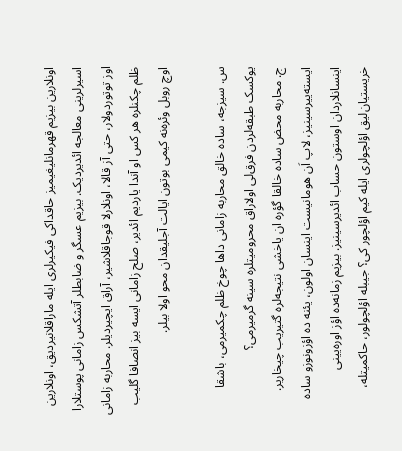اونلارین بیزیم قهرمانلیغیمیز حاقداکی فیکیرلری ایله ماراقلانیردیق، اونلارین اسیرلرینی معالجه ائدیردیک. بیزیم عسگر و ضابطلر آتشکس زامانی پوستلارا اوز توتوردولار، حتی آز قالا، اونلارلا قوجاقلاشیر، آراق ایچیردیلر. محاربه زامانی ظلم چکنلره هر کس او آندا یاردیم ائدیر، صلح زامانی ایسه بیز انصافا گلیب اوچ روبل وئره‌نه کیمی بوتون ایالت آجلیقدان محو اولا بیلر.

س. سیزجه، ساده خالق محاربه زامانی داها چوخ ظلم چکمیرمی، باشقا یوکسک طبقه‌لردن فرق‌لی اولاراق محرومیتلره سینه گرمیرمی؟
ج. محاربه محض ساده خالقا گؤره ان یاخشی نتیجه‌لره گتیریب چیخاریر. ایسته‌ییرسینیز، لاپ اَن هومانیست اینسان اولون، یئنه ده اؤزونوزو ساده اینسانلاردان اوستون حساب ائدیرسینیز. بیزیم زمانه‌ده اؤز اوره‌یینی خریستیان‌لیق اؤلچولری ایله کیم اؤلچور کی؟ جیبله اؤلچولور، حاکمیتله،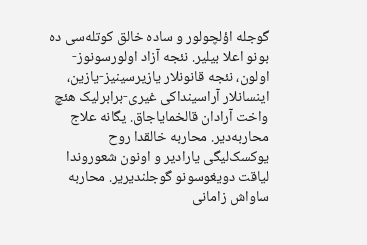گوجله اؤلچولور و ساده خالق کوتله‌سی ده بونو اعلا بیلیر. نئجه آزاد اولورسونوز-اولون، نئجه قانونلار یازیرسینیز-یازین، اینسانلار آراسینداکی غیری-برابرلیک هئچ واخت آرادان قالخمایاجاق. یگانه علاج محاربه‌دیر. محاربه خالقدا روح یوکسک‌لیگی یارادیر و اونون شعوروندا لیاقت دویغوسونو گوجلندیریر. محاربه ساواش زامانی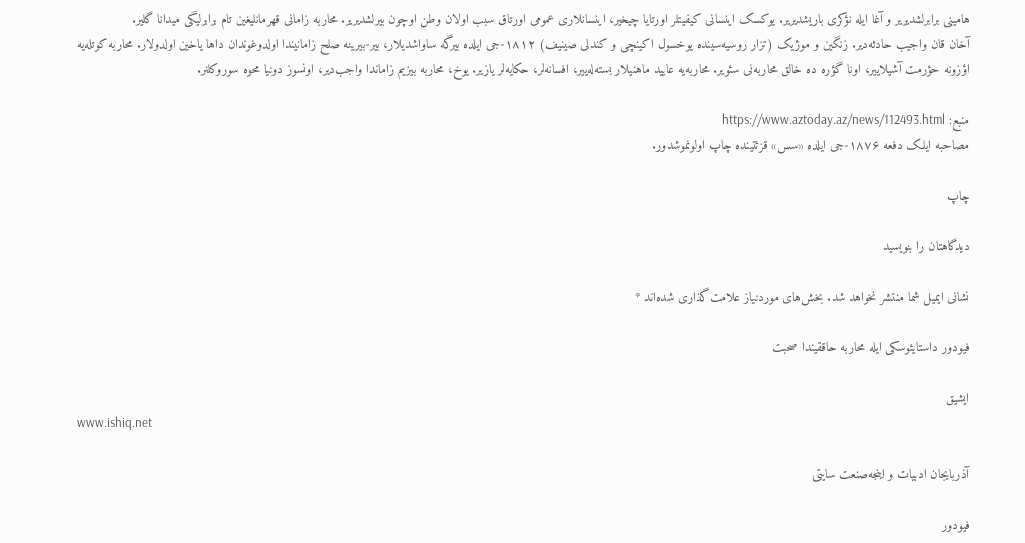هامینی برابرلشدیریر و آغا ایله نؤکری باریشدیریر. یوکسک اینسانی کیفیتلر اورتایا چیخیر، اینسانلاری عمومی اورتاق سبب اولان وطن اوچون بیرلشدیریر. محاربه زامانی قهرمانلیغین تام برابرلیگی میدانا گلیر.
آخان قان واجیب حادثه‌دیر. زنگین و موژیک (تزار روسیه‌سینده یوخسول اکینچی و کندلی صینیف) ۱۸۱۲-جی ایلده بیرگه ساواشدیلار، بیر-بیرینه صلح زامانیندا اولدوغوندان داها یاخین اولدولار. محاربه کوتله‌یه اؤزونه حؤرمت آشیلاییر، اونا گؤره ده خالق محاربه‌نی سئویر. محاربه‌یه عایید ماهنیلار بسته‌له‌ییر، افسانه‌لر، حکایه‌لر یازیر. یوخ، محاربه بیزیم زاماندا واجب‌دیر، اونسوز دونیا محوه سوروکلنر.

منبع: https://www.aztoday.az/news/112493.html
مصاحبه ایلک دفعه ۱۸۷۶-جی ایلده «سس» قزئتینده چاپ اولونموشدور.

چاپ

دیدگاهتان را بنویسید

نشانی ایمیل شما منتشر نخواهد شد. بخش‌های موردنیاز علامت‌گذاری شده‌اند *

فیودور داستایئوسکی ایله محاربه حاققیندا صحبت

ایشیق
www.ishiq.net

آذربایجان ادبیات و اینجه‌صنعت سایتی

فیودور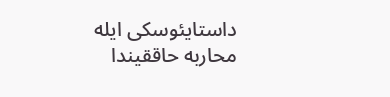داستایئوسکی ایله محاربه حاققیندا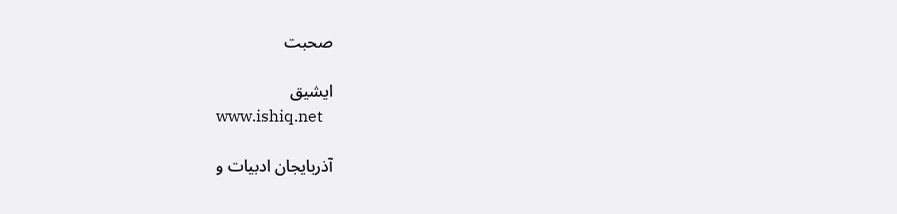صحبت

ایشیق
www.ishiq.net

آذربایجان ادبیات و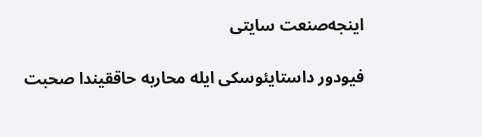اینجه‌صنعت سایتی

فیودور داستایئوسکی ایله محاربه حاققیندا صحبت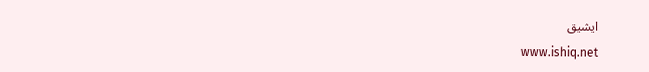ایشیق
www.ishiq.net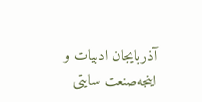آذربایجان ادبیات و اینجه‌صنعت سایتی